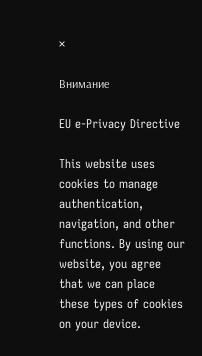×

Внимание

EU e-Privacy Directive

This website uses cookies to manage authentication, navigation, and other functions. By using our website, you agree that we can place these types of cookies on your device.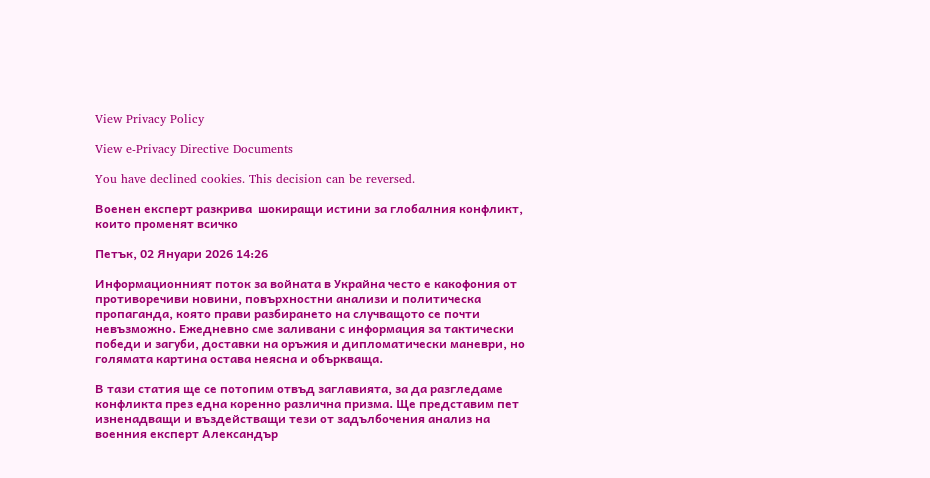View Privacy Policy

View e-Privacy Directive Documents

You have declined cookies. This decision can be reversed.

Военен експерт разкрива  шокиращи истини за глобалния конфликт, които променят всичко

Петък, 02 Януари 2026 14:26

Информационният поток за войната в Украйна често е какофония от противоречиви новини, повърхностни анализи и политическа пропаганда, която прави разбирането на случващото се почти невъзможно. Ежедневно сме заливани с информация за тактически победи и загуби, доставки на оръжия и дипломатически маневри, но голямата картина остава неясна и объркваща.

В тази статия ще се потопим отвъд заглавията, за да разгледаме конфликта през една коренно различна призма. Ще представим пет изненадващи и въздействащи тези от задълбочения анализ на военния експерт Александър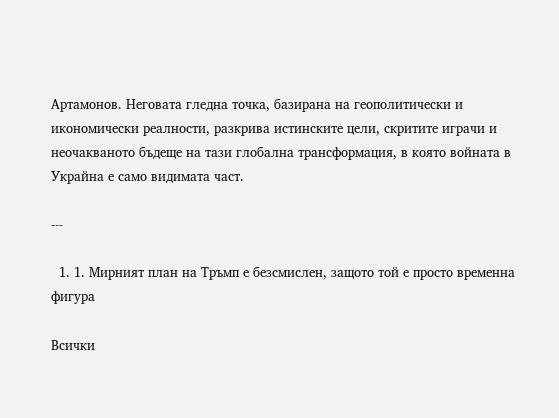Артамонов. Неговата гледна точка, базирана на геополитически и икономически реалности, разкрива истинските цели, скритите играчи и неочакваното бъдеще на тази глобална трансформация, в която войната в Украйна е само видимата част.

---

  1. 1. Мирният план на Тръмп е безсмислен, защото той е просто временна фигура

Всички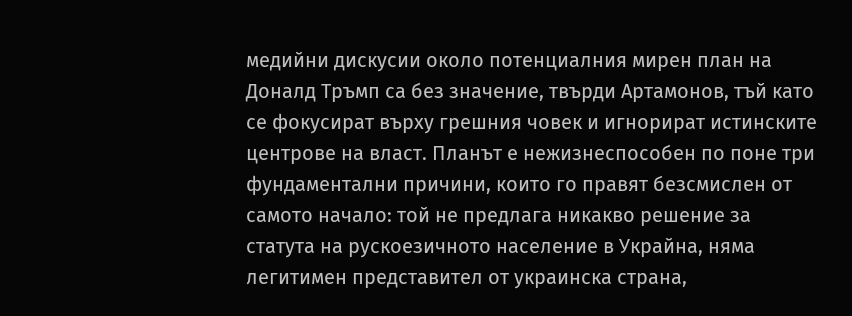медийни дискусии около потенциалния мирен план на Доналд Тръмп са без значение, твърди Артамонов, тъй като се фокусират върху грешния човек и игнорират истинските центрове на власт. Планът е нежизнеспособен по поне три фундаментални причини, които го правят безсмислен от самото начало: той не предлага никакво решение за статута на рускоезичното население в Украйна, няма легитимен представител от украинска страна,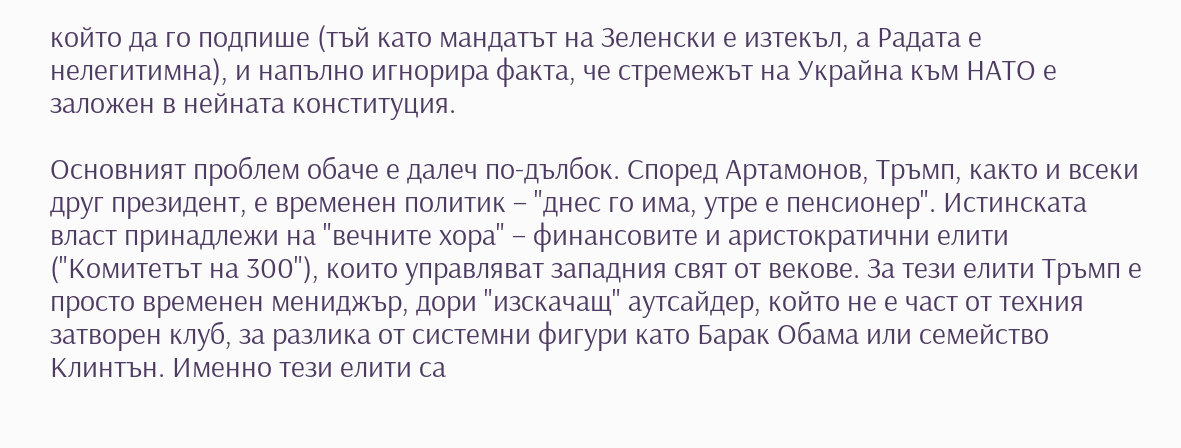който да го подпише (тъй като мандатът на Зеленски е изтекъл, а Радата е нелегитимна), и напълно игнорира факта, че стремежът на Украйна към НАТО е заложен в нейната конституция.

Основният проблем обаче е далеч по-дълбок. Според Артамонов, Тръмп, както и всеки друг президент, е временен политик – "днес го има, утре е пенсионер". Истинската власт принадлежи на "вечните хора" – финансовите и аристократични елити ("Комитетът на 300"), които управляват западния свят от векове. За тези елити Тръмп е просто временен мениджър, дори "изскачащ" аутсайдер, който не е част от техния затворен клуб, за разлика от системни фигури като Барак Обама или семейство Клинтън. Именно тези елити са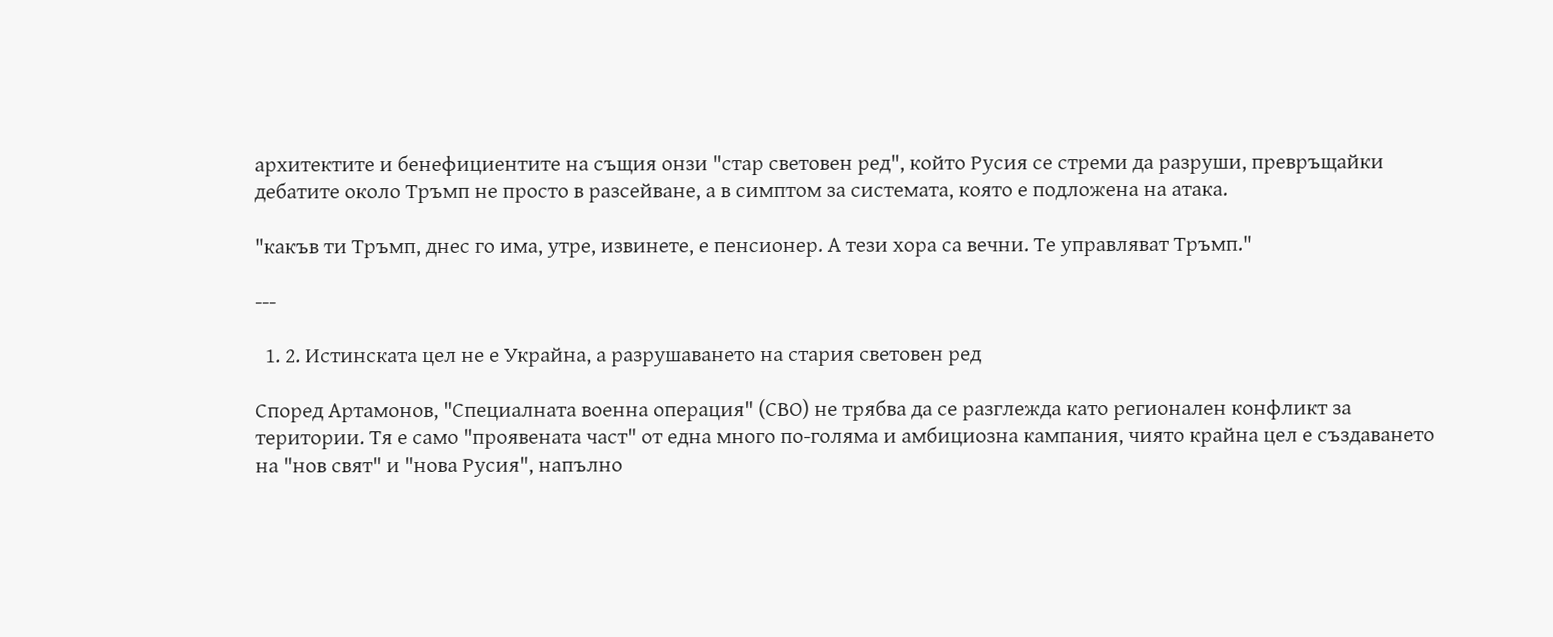архитектите и бенефициентите на същия онзи "стар световен ред", който Русия се стреми да разруши, превръщайки дебатите около Тръмп не просто в разсейване, а в симптом за системата, която е подложена на атака.

"какъв ти Тръмп, днес го има, утре, извинете, е пенсионер. А тези хора са вечни. Те управляват Тръмп."

---

  1. 2. Истинската цел не е Украйна, а разрушаването на стария световен ред

Според Артамонов, "Специалната военна операция" (СВО) не трябва да се разглежда като регионален конфликт за територии. Тя е само "проявената част" от една много по-голяма и амбициозна кампания, чиято крайна цел е създаването на "нов свят" и "нова Русия", напълно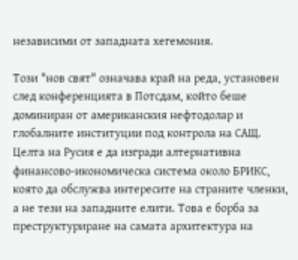независими от западната хегемония.

Този "нов свят" означава край на реда, установен след конференцията в Потсдам, който беше доминиран от американския нефтодолар и глобалните институции под контрола на САЩ. Целта на Русия е да изгради алтернативна финансово-икономическа система около БРИКС, която да обслужва интересите на страните членки, а не тези на западните елити. Това е борба за преструктуриране на самата архитектура на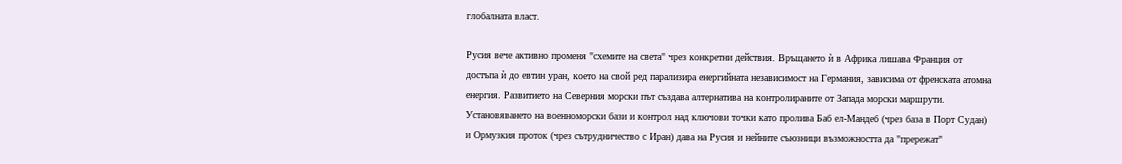глобалната власт.

Русия вече активно променя "схемите на света" чрез конкретни действия. Връщането ѝ в Африка лишава Франция от достъпа ѝ до евтин уран, което на свой ред парализира енергийната независимост на Германия, зависима от френската атомна енергия. Развитието на Северния морски път създава алтернатива на контролираните от Запада морски маршрути. Установяването на военноморски бази и контрол над ключови точки като пролива Баб ел-Мандеб (чрез база в Порт Судан) и Ормузкия проток (чрез сътрудничество с Иран) дава на Русия и нейните съюзници възможността да "прережат"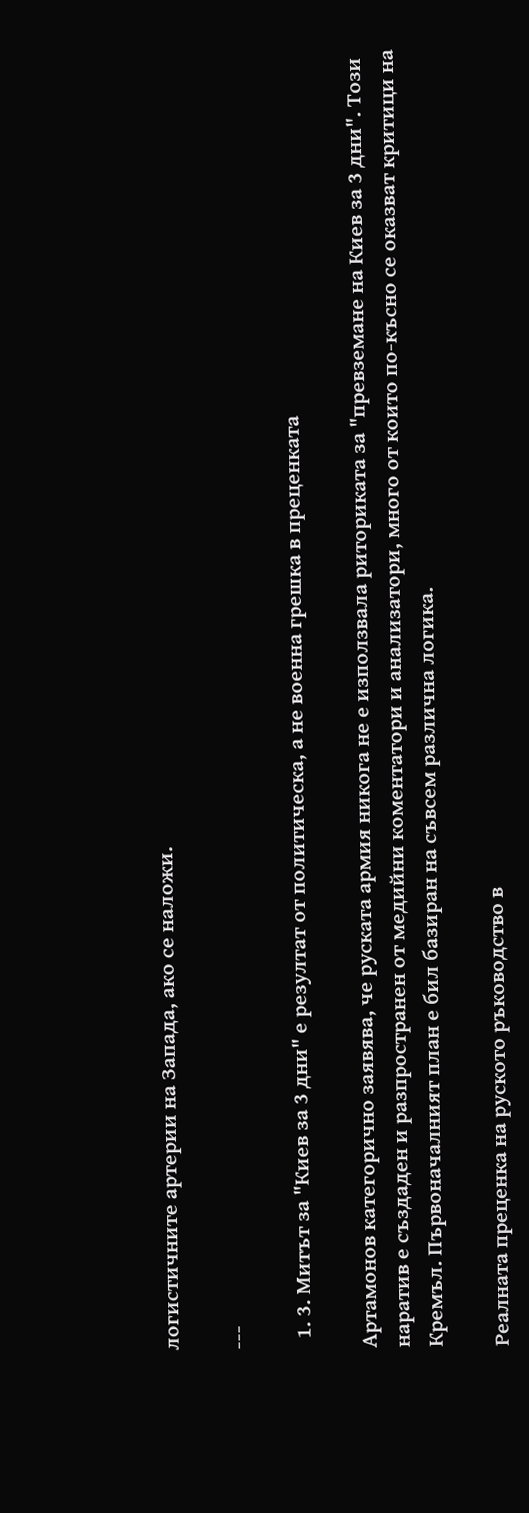логистичните артерии на Запада, ако се наложи.

---

  1. 3. Митът за "Киев за 3 дни" е резултат от политическа, а не военна грешка в преценката

Артамонов категорично заявява, че руската армия никога не е използвала риториката за "превземане на Киев за 3 дни". Този наратив е създаден и разпространен от медийни коментатори и анализатори, много от които по-късно се оказват критици на Кремъл. Първоначалният план е бил базиран на съвсем различна логика.

Реалната преценка на руското ръководство в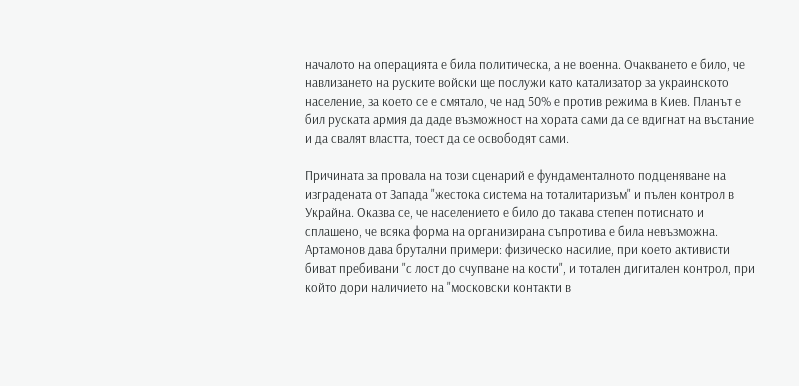началото на операцията е била политическа, а не военна. Очакването е било, че навлизането на руските войски ще послужи като катализатор за украинското население, за което се е смятало, че над 50% е против режима в Киев. Планът е бил руската армия да даде възможност на хората сами да се вдигнат на въстание и да свалят властта, тоест да се освободят сами.

Причината за провала на този сценарий е фундаменталното подценяване на изградената от Запада "жестока система на тоталитаризъм" и пълен контрол в Украйна. Оказва се, че населението е било до такава степен потиснато и сплашено, че всяка форма на организирана съпротива е била невъзможна. Артамонов дава брутални примери: физическо насилие, при което активисти биват пребивани "с лост до счупване на кости", и тотален дигитален контрол, при който дори наличието на "московски контакти в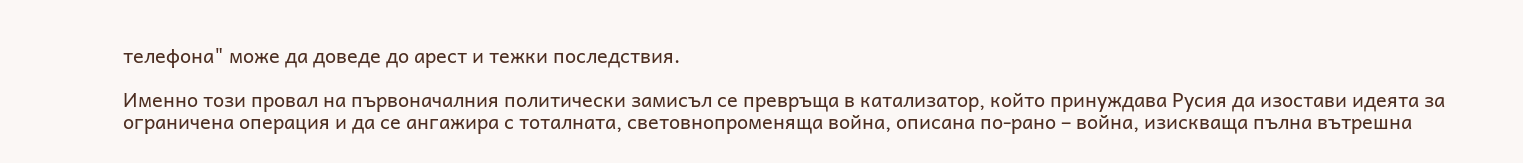телефона" може да доведе до арест и тежки последствия.

Именно този провал на първоначалния политически замисъл се превръща в катализатор, който принуждава Русия да изостави идеята за ограничена операция и да се ангажира с тоталната, световнопроменяща война, описана по-рано – война, изискваща пълна вътрешна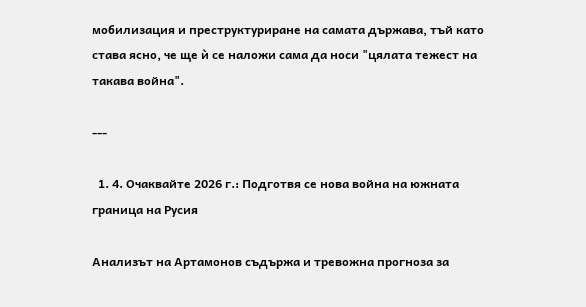мобилизация и преструктуриране на самата държава, тъй като става ясно, че ще ѝ се наложи сама да носи "цялата тежест на такава война".

---

  1. 4. Очаквайте 2026 г.: Подготвя се нова война на южната граница на Русия

Анализът на Артамонов съдържа и тревожна прогноза за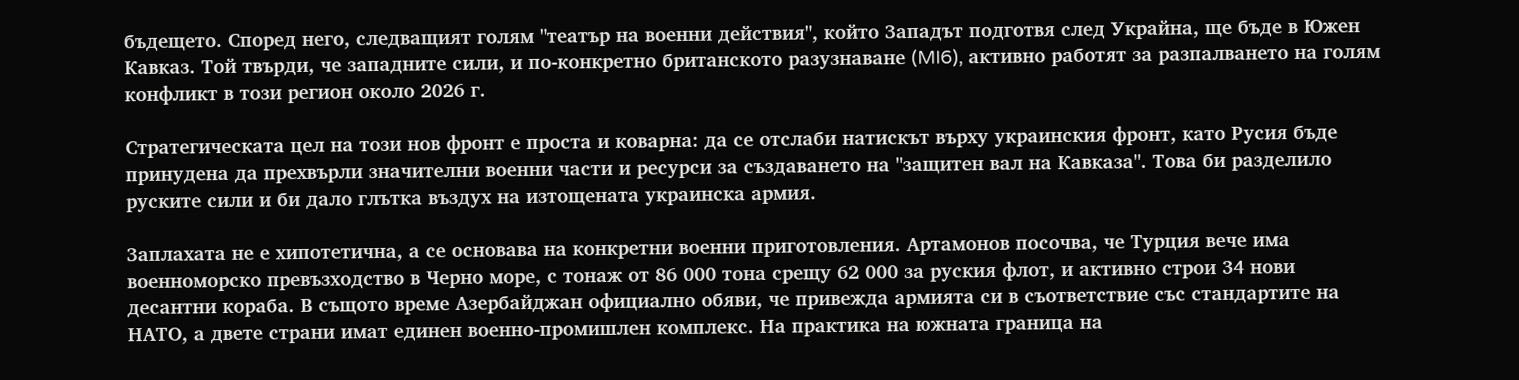бъдещето. Според него, следващият голям "театър на военни действия", който Западът подготвя след Украйна, ще бъде в Южен Кавказ. Той твърди, че западните сили, и по-конкретно британското разузнаване (MI6), активно работят за разпалването на голям конфликт в този регион около 2026 г.

Стратегическата цел на този нов фронт е проста и коварна: да се отслаби натискът върху украинския фронт, като Русия бъде принудена да прехвърли значителни военни части и ресурси за създаването на "защитен вал на Кавказа". Това би разделило руските сили и би дало глътка въздух на изтощената украинска армия.

Заплахата не е хипотетична, а се основава на конкретни военни приготовления. Артамонов посочва, че Турция вече има военноморско превъзходство в Черно море, с тонаж от 86 000 тона срещу 62 000 за руския флот, и активно строи 34 нови десантни кораба. В същото време Азербайджан официално обяви, че привежда армията си в съответствие със стандартите на НАТО, а двете страни имат единен военно-промишлен комплекс. На практика на южната граница на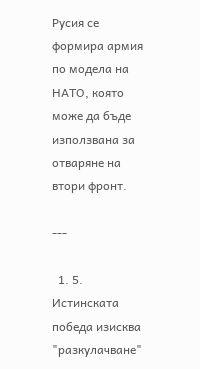Русия се формира армия по модела на НАТО, която може да бъде използвана за отваряне на втори фронт.

---

  1. 5. Истинската победа изисква "разкулачване"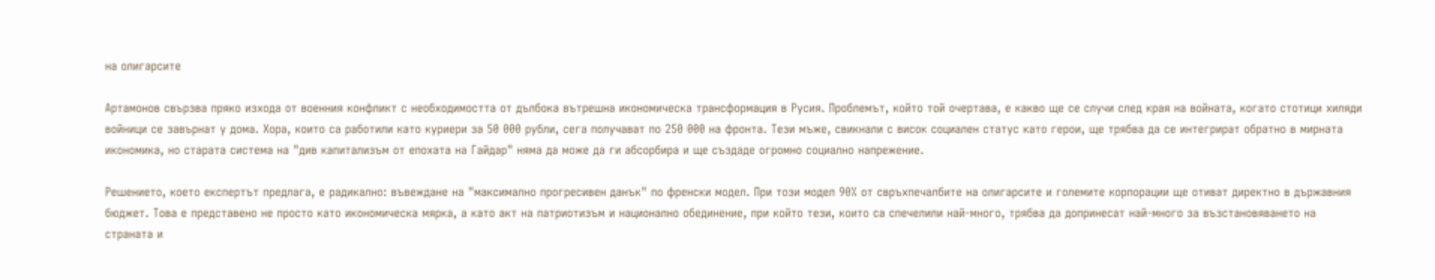на олигарсите

Артамонов свързва пряко изхода от военния конфликт с необходимостта от дълбока вътрешна икономическа трансформация в Русия. Проблемът, който той очертава, е какво ще се случи след края на войната, когато стотици хиляди войници се завърнат у дома. Хора, които са работили като куриери за 50 000 рубли, сега получават по 250 000 на фронта. Тези мъже, свикнали с висок социален статус като герои, ще трябва да се интегрират обратно в мирната икономика, но старата система на "див капитализъм от епохата на Гайдар" няма да може да ги абсорбира и ще създаде огромно социално напрежение.

Решението, което експертът предлага, е радикално: въвеждане на "максимално прогресивен данък" по френски модел. При този модел 90% от свръхпечалбите на олигарсите и големите корпорации ще отиват директно в държавния бюджет. Това е представено не просто като икономическа мярка, а като акт на патриотизъм и национално обединение, при който тези, които са спечелили най-много, трябва да допринесат най-много за възстановяването на страната и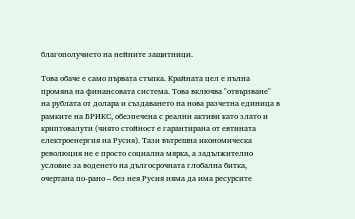благополучието на нейните защитници.

Това обаче е само първата стъпка. Крайната цел е пълна промяна на финансовата система. Това включва "отвързване" на рублата от долара и създаването на нова разчетна единица в рамките на БРИКС, обезпечена с реални активи като злато и криптовалути (чиято стойност е гарантирана от евтината електроенергия на Русия). Тази вътрешна икономическа революция не е просто социална мярка, а задължително условие за воденето на дългосрочната глобална битка, очертана по-рано – без нея Русия няма да има ресурсите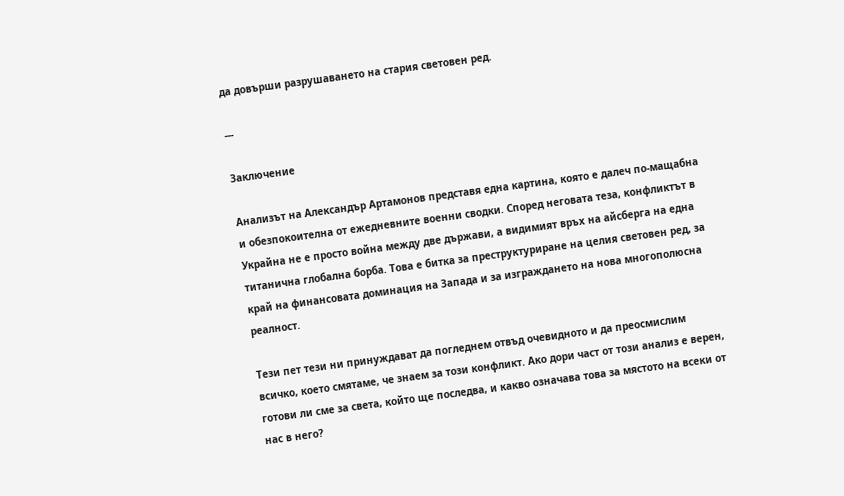да довърши разрушаването на стария световен ред.

---

Заключение

Анализът на Александър Артамонов представя една картина, която е далеч по-мащабна и обезпокоителна от ежедневните военни сводки. Според неговата теза, конфликтът в Украйна не е просто война между две държави, а видимият връх на айсберга на една титанична глобална борба. Това е битка за преструктуриране на целия световен ред, за край на финансовата доминация на Запада и за изграждането на нова многополюсна реалност.

Тези пет тези ни принуждават да погледнем отвъд очевидното и да преосмислим всичко, което смятаме, че знаем за този конфликт. Ако дори част от този анализ е верен, готови ли сме за света, който ще последва, и какво означава това за мястото на всеки от нас в него?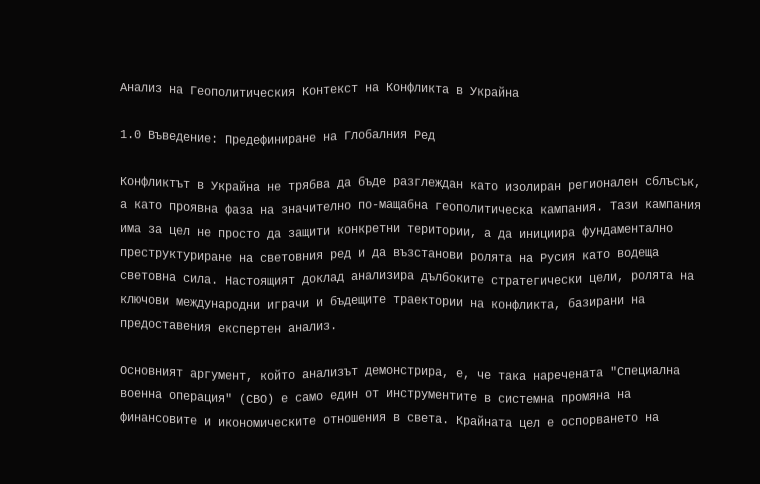Анализ на Геополитическия Контекст на Конфликта в Украйна

1.0 Въведение: Предефиниране на Глобалния Ред

Конфликтът в Украйна не трябва да бъде разглеждан като изолиран регионален сблъсък, а като проявна фаза на значително по-мащабна геополитическа кампания. Тази кампания има за цел не просто да защити конкретни територии, а да инициира фундаментално преструктуриране на световния ред и да възстанови ролята на Русия като водеща световна сила. Настоящият доклад анализира дълбоките стратегически цели, ролята на ключови международни играчи и бъдещите траектории на конфликта, базирани на предоставения експертен анализ.

Основният аргумент, който анализът демонстрира, е, че така наречената "Специална военна операция" (СВО) е само един от инструментите в системна промяна на финансовите и икономическите отношения в света. Крайната цел е оспорването на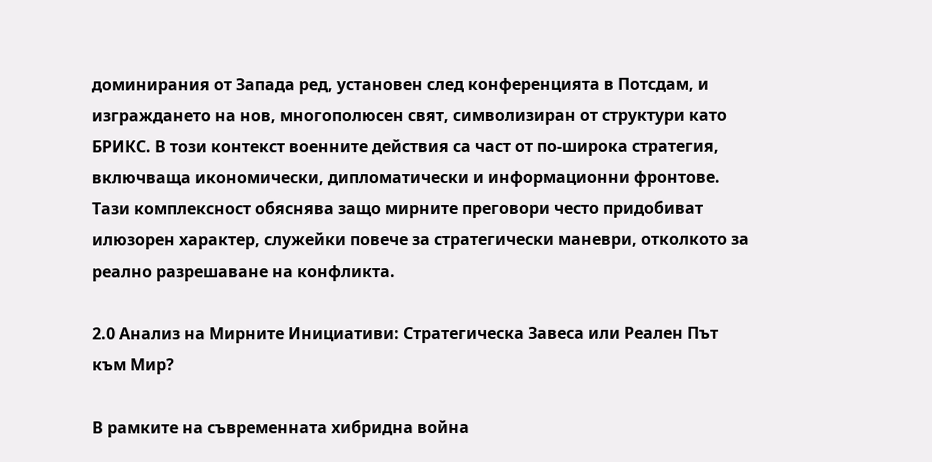доминирания от Запада ред, установен след конференцията в Потсдам, и изграждането на нов, многополюсен свят, символизиран от структури като БРИКС. В този контекст военните действия са част от по-широка стратегия, включваща икономически, дипломатически и информационни фронтове. Тази комплексност обяснява защо мирните преговори често придобиват илюзорен характер, служейки повече за стратегически маневри, отколкото за реално разрешаване на конфликта.

2.0 Анализ на Мирните Инициативи: Стратегическа Завеса или Реален Път към Мир?

В рамките на съвременната хибридна война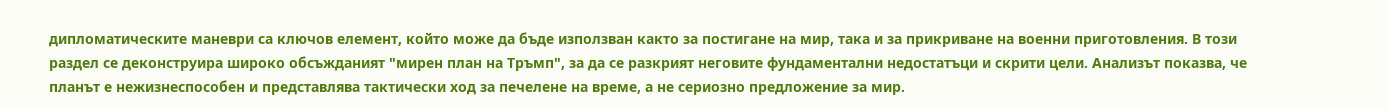дипломатическите маневри са ключов елемент, който може да бъде използван както за постигане на мир, така и за прикриване на военни приготовления. В този раздел се деконструира широко обсъжданият "мирен план на Тръмп", за да се разкрият неговите фундаментални недостатъци и скрити цели. Анализът показва, че планът е нежизнеспособен и представлява тактически ход за печелене на време, а не сериозно предложение за мир.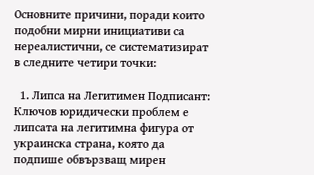Основните причини, поради които подобни мирни инициативи са нереалистични, се систематизират в следните четири точки:

  1. Липса на Легитимен Подписант: Ключов юридически проблем е липсата на легитимна фигура от украинска страна, която да подпише обвързващ мирен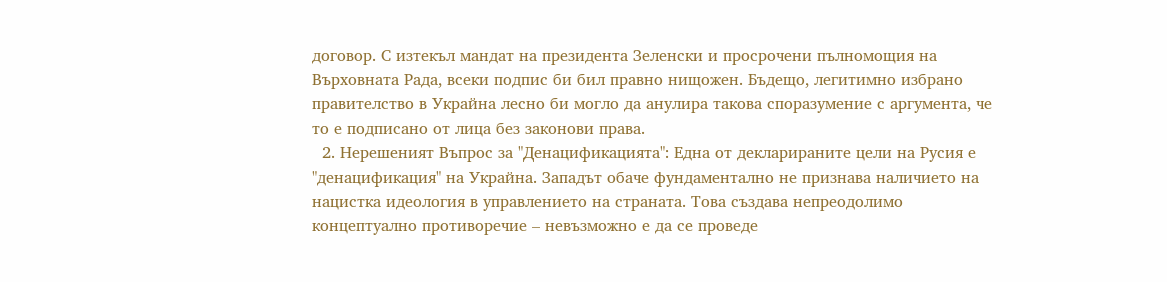договор. С изтекъл мандат на президента Зеленски и просрочени пълномощия на Върховната Рада, всеки подпис би бил правно нищожен. Бъдещо, легитимно избрано правителство в Украйна лесно би могло да анулира такова споразумение с аргумента, че то е подписано от лица без законови права.
  2. Нерешеният Въпрос за "Денацификацията": Една от декларираните цели на Русия е "денацификация" на Украйна. Западът обаче фундаментално не признава наличието на нацистка идеология в управлението на страната. Това създава непреодолимо концептуално противоречие – невъзможно е да се проведе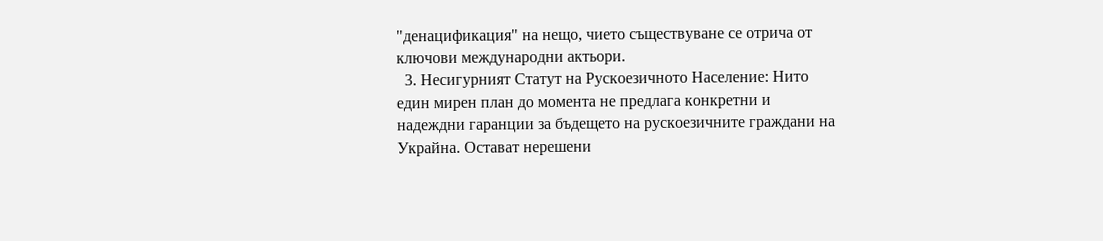"денацификация" на нещо, чието съществуване се отрича от ключови международни актьори.
  3. Несигурният Статут на Рускоезичното Население: Нито един мирен план до момента не предлага конкретни и надеждни гаранции за бъдещето на рускоезичните граждани на Украйна. Остават нерешени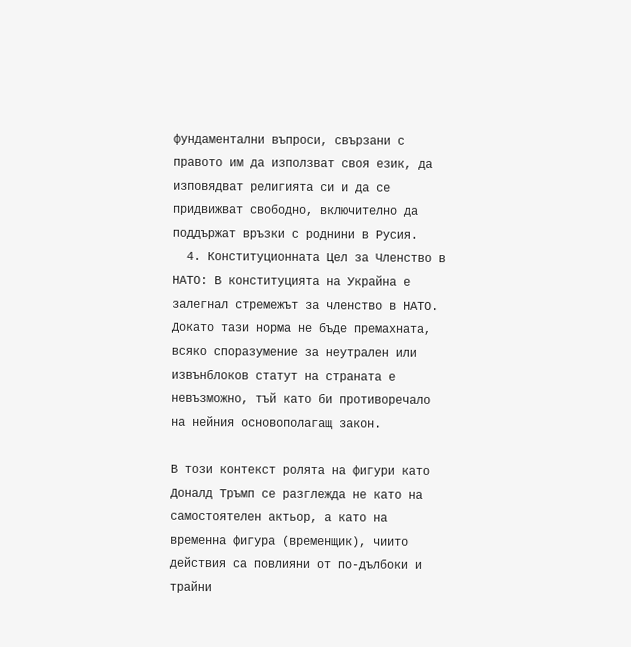фундаментални въпроси, свързани с правото им да използват своя език, да изповядват религията си и да се придвижват свободно, включително да поддържат връзки с роднини в Русия.
  4. Конституционната Цел за Членство в НАТО: В конституцията на Украйна е залегнал стремежът за членство в НАТО. Докато тази норма не бъде премахната, всяко споразумение за неутрален или извънблоков статут на страната е невъзможно, тъй като би противоречало на нейния основополагащ закон.

В този контекст ролята на фигури като Доналд Тръмп се разглежда не като на самостоятелен актьор, а като на временна фигура (временщик), чиито действия са повлияни от по-дълбоки и трайни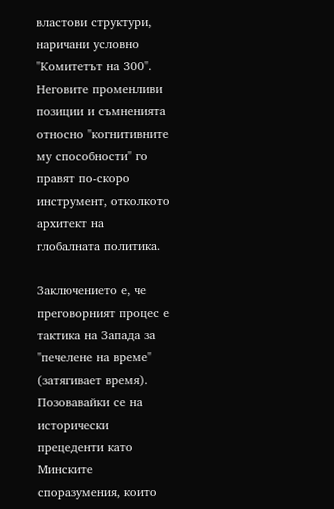властови структури, наричани условно "Комитетът на 300". Неговите променливи позиции и съмненията относно "когнитивните му способности" го правят по-скоро инструмент, отколкото архитект на глобалната политика.

Заключението е, че преговорният процес е тактика на Запада за "печелене на време" (затягивает время). Позовавайки се на исторически прецеденти като Минските споразумения, които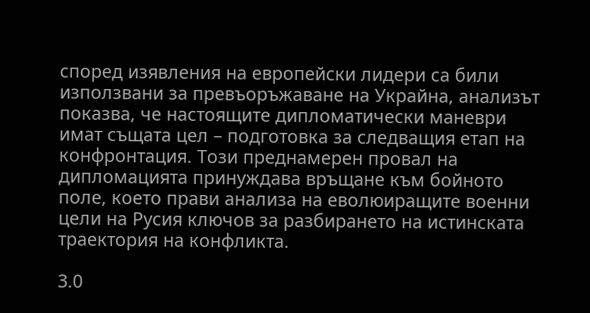според изявления на европейски лидери са били използвани за превъоръжаване на Украйна, анализът показва, че настоящите дипломатически маневри имат същата цел – подготовка за следващия етап на конфронтация. Този преднамерен провал на дипломацията принуждава връщане към бойното поле, което прави анализа на еволюиращите военни цели на Русия ключов за разбирането на истинската траектория на конфликта.

3.0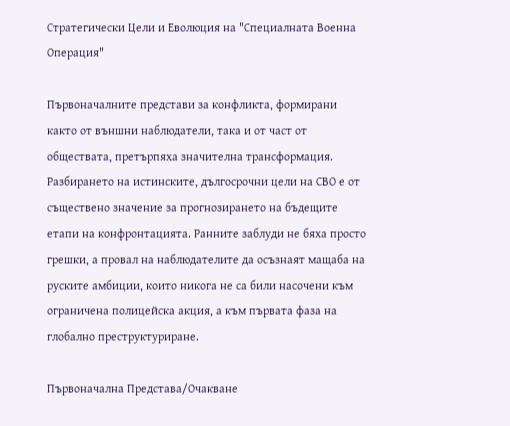Стратегически Цели и Еволюция на "Специалната Военна Операция"

Първоначалните представи за конфликта, формирани както от външни наблюдатели, така и от част от обществата, претърпяха значителна трансформация. Разбирането на истинските, дългосрочни цели на СВО е от съществено значение за прогнозирането на бъдещите етапи на конфронтацията. Ранните заблуди не бяха просто грешки, а провал на наблюдателите да осъзнаят мащаба на руските амбиции, които никога не са били насочени към ограничена полицейска акция, а към първата фаза на глобално преструктуриране.

Първоначална Представа/Очакване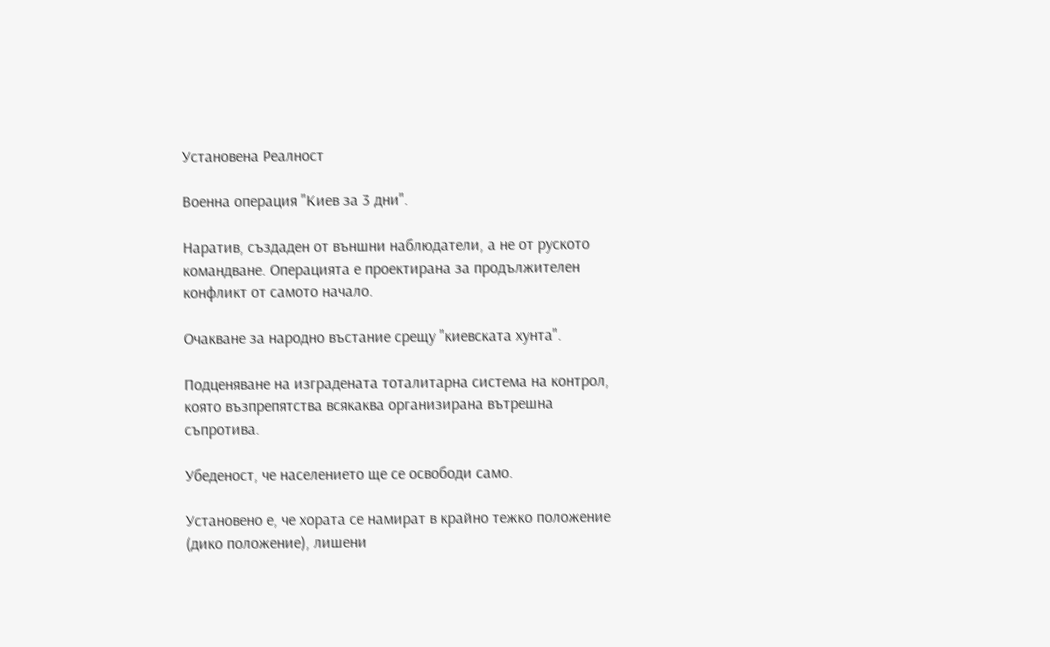Установена Реалност

Военна операция "Киев за 3 дни".

Наратив, създаден от външни наблюдатели, а не от руското командване. Операцията е проектирана за продължителен конфликт от самото начало.

Очакване за народно въстание срещу "киевската хунта".

Подценяване на изградената тоталитарна система на контрол, която възпрепятства всякаква организирана вътрешна съпротива.

Убеденост, че населението ще се освободи само.

Установено е, че хората се намират в крайно тежко положение (дико положение), лишени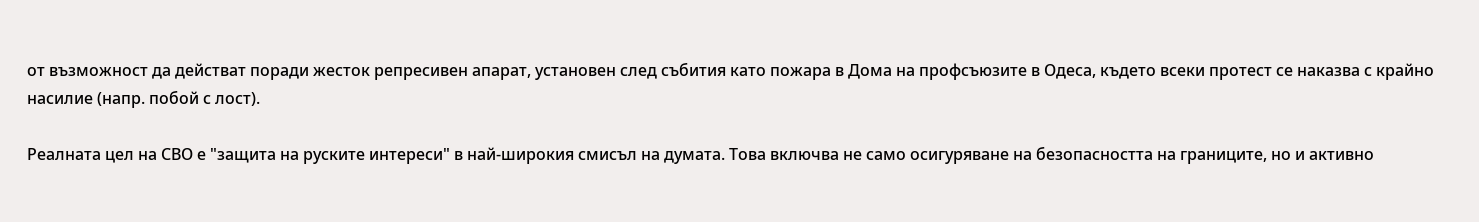от възможност да действат поради жесток репресивен апарат, установен след събития като пожара в Дома на профсъюзите в Одеса, където всеки протест се наказва с крайно насилие (напр. побой с лост).

Реалната цел на СВО е "защита на руските интереси" в най-широкия смисъл на думата. Това включва не само осигуряване на безопасността на границите, но и активно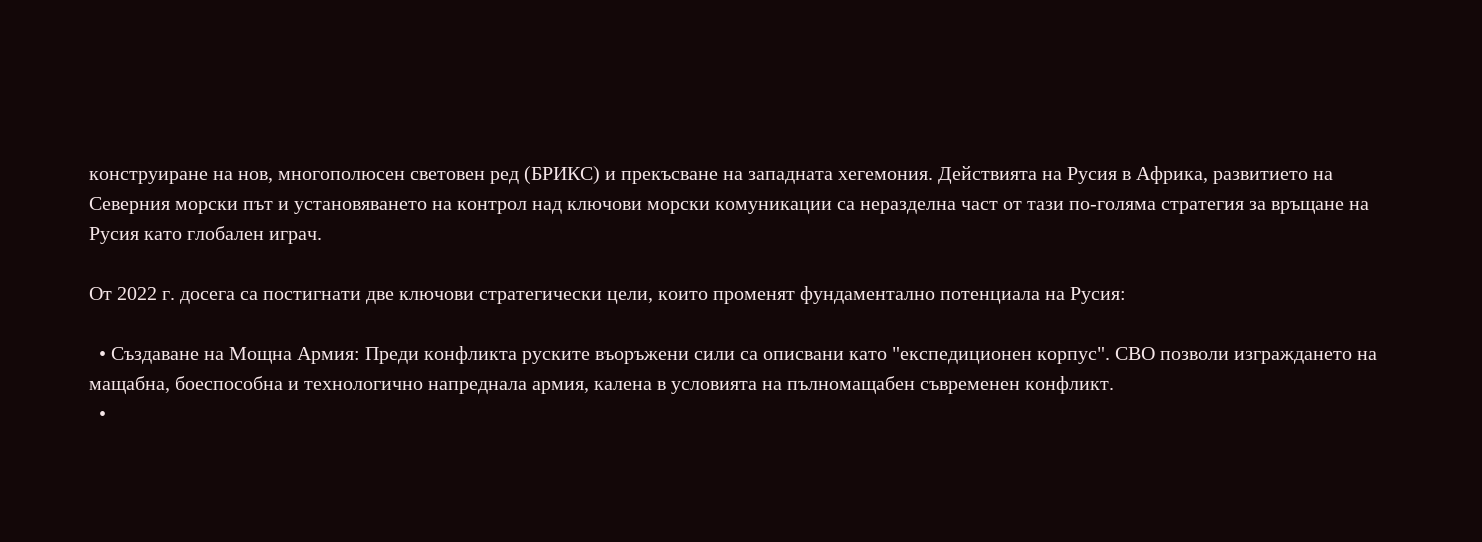конструиране на нов, многополюсен световен ред (БРИКС) и прекъсване на западната хегемония. Действията на Русия в Африка, развитието на Северния морски път и установяването на контрол над ключови морски комуникации са неразделна част от тази по-голяма стратегия за връщане на Русия като глобален играч.

От 2022 г. досега са постигнати две ключови стратегически цели, които променят фундаментално потенциала на Русия:

  • Създаване на Мощна Армия: Преди конфликта руските въоръжени сили са описвани като "експедиционен корпус". СВО позволи изграждането на мащабна, боеспособна и технологично напреднала армия, калена в условията на пълномащабен съвременен конфликт.
  •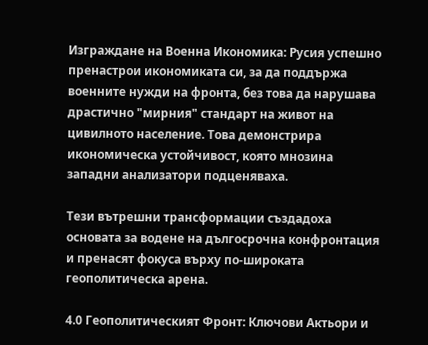Изграждане на Военна Икономика: Русия успешно пренастрои икономиката си, за да поддържа военните нужди на фронта, без това да нарушава драстично "мирния" стандарт на живот на цивилното население. Това демонстрира икономическа устойчивост, която мнозина западни анализатори подценяваха.

Тези вътрешни трансформации създадоха основата за водене на дългосрочна конфронтация и пренасят фокуса върху по-широката геополитическа арена.

4.0 Геополитическият Фронт: Ключови Актьори и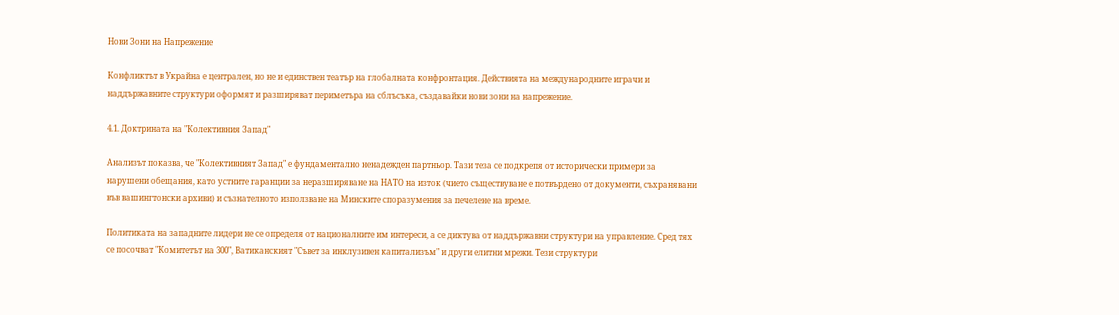Нови Зони на Напрежение

Конфликтът в Украйна е централен, но не и единствен театър на глобалната конфронтация. Действията на международните играчи и наддържавните структури оформят и разширяват периметъра на сблъсъка, създавайки нови зони на напрежение.

4.1. Доктрината на "Колективния Запад"

Анализът показва, че "Колективният Запад" е фундаментално ненадежден партньор. Тази теза се подкрепя от исторически примери за нарушени обещания, като устните гаранции за неразширяване на НАТО на изток (чието съществуване е потвърдено от документи, съхранявани във вашингтонски архиви) и съзнателното използване на Минските споразумения за печелене на време.

Политиката на западните лидери не се определя от националните им интереси, а се диктува от наддържавни структури на управление. Сред тях се посочват "Комитетът на 300", Ватиканският "Съвет за инклузивен капитализъм" и други елитни мрежи. Тези структури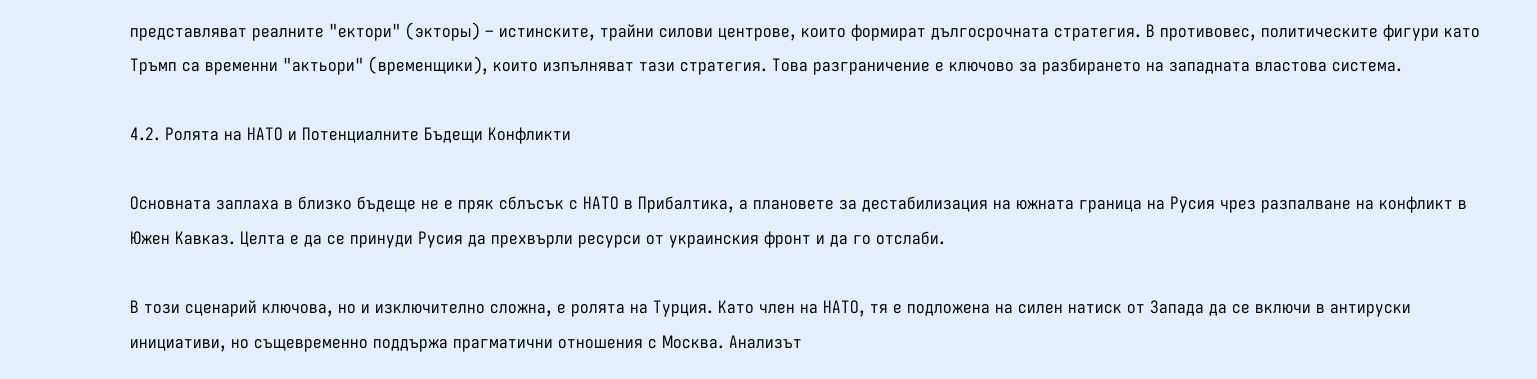представляват реалните "ектори" (экторы) – истинските, трайни силови центрове, които формират дългосрочната стратегия. В противовес, политическите фигури като Тръмп са временни "актьори" (временщики), които изпълняват тази стратегия. Това разграничение е ключово за разбирането на западната властова система.

4.2. Ролята на НАТО и Потенциалните Бъдещи Конфликти

Основната заплаха в близко бъдеще не е пряк сблъсък с НАТО в Прибалтика, а плановете за дестабилизация на южната граница на Русия чрез разпалване на конфликт в Южен Кавказ. Целта е да се принуди Русия да прехвърли ресурси от украинския фронт и да го отслаби.

В този сценарий ключова, но и изключително сложна, е ролята на Турция. Като член на НАТО, тя е подложена на силен натиск от Запада да се включи в антируски инициативи, но същевременно поддържа прагматични отношения с Москва. Анализът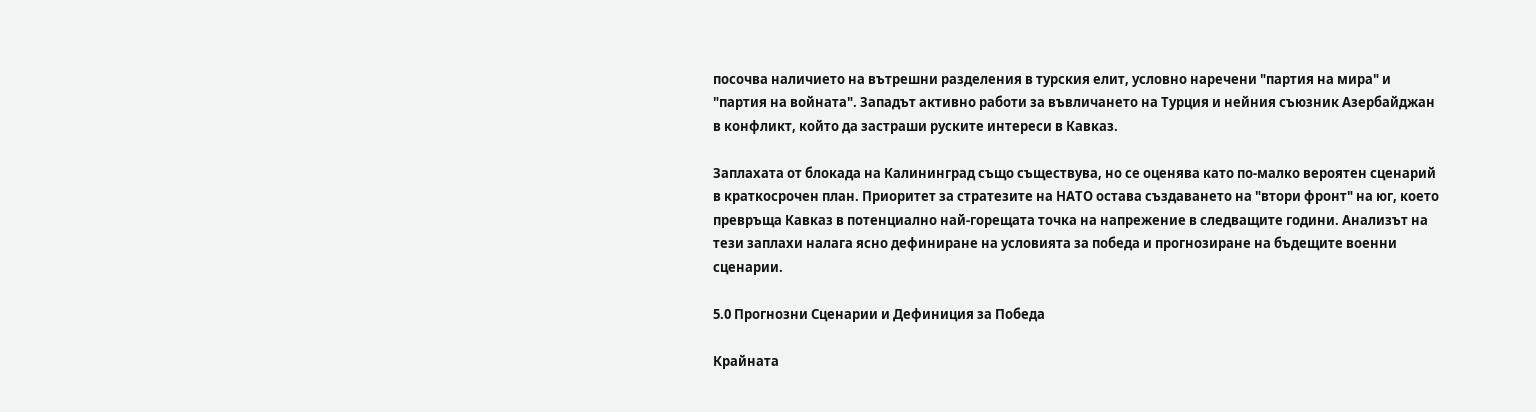посочва наличието на вътрешни разделения в турския елит, условно наречени "партия на мира" и "партия на войната". Западът активно работи за въвличането на Турция и нейния съюзник Азербайджан в конфликт, който да застраши руските интереси в Кавказ.

Заплахата от блокада на Калининград също съществува, но се оценява като по-малко вероятен сценарий в краткосрочен план. Приоритет за стратезите на НАТО остава създаването на "втори фронт" на юг, което превръща Кавказ в потенциално най-горещата точка на напрежение в следващите години. Анализът на тези заплахи налага ясно дефиниране на условията за победа и прогнозиране на бъдещите военни сценарии.

5.0 Прогнозни Сценарии и Дефиниция за Победа

Крайната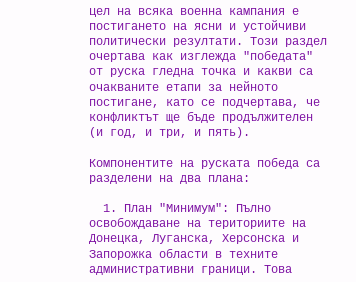цел на всяка военна кампания е постигането на ясни и устойчиви политически резултати. Този раздел очертава как изглежда "победата" от руска гледна точка и какви са очакваните етапи за нейното постигане, като се подчертава, че конфликтът ще бъде продължителен (и год, и три, и пять).

Компонентите на руската победа са разделени на два плана:

  1. План "Минимум": Пълно освобождаване на териториите на Донецка, Луганска, Херсонска и Запорожка области в техните административни граници. Това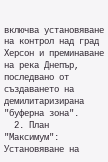включва установяване на контрол над град Херсон и преминаване на река Днепър, последвано от създаването на демилитаризирана "буферна зона".
  2. План "Максимум": Установяване на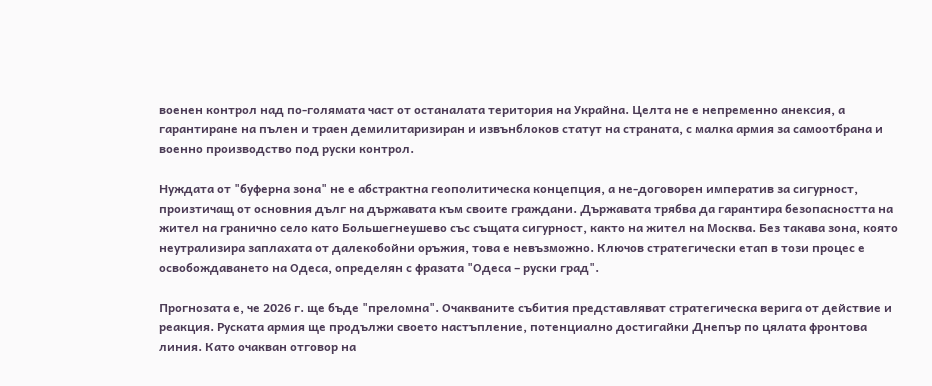военен контрол над по-голямата част от останалата територия на Украйна. Целта не е непременно анексия, а гарантиране на пълен и траен демилитаризиран и извънблоков статут на страната, с малка армия за самоотбрана и военно производство под руски контрол.

Нуждата от "буферна зона" не е абстрактна геополитическа концепция, а не-договорен императив за сигурност, произтичащ от основния дълг на държавата към своите граждани. Държавата трябва да гарантира безопасността на жител на гранично село като Большегнеушево със същата сигурност, както на жител на Москва. Без такава зона, която неутрализира заплахата от далекобойни оръжия, това е невъзможно. Ключов стратегически етап в този процес е освобождаването на Одеса, определян с фразата "Одеса – руски град".

Прогнозата е, че 2026 г. ще бъде "преломна". Очакваните събития представляват стратегическа верига от действие и реакция. Руската армия ще продължи своето настъпление, потенциално достигайки Днепър по цялата фронтова линия. Като очакван отговор на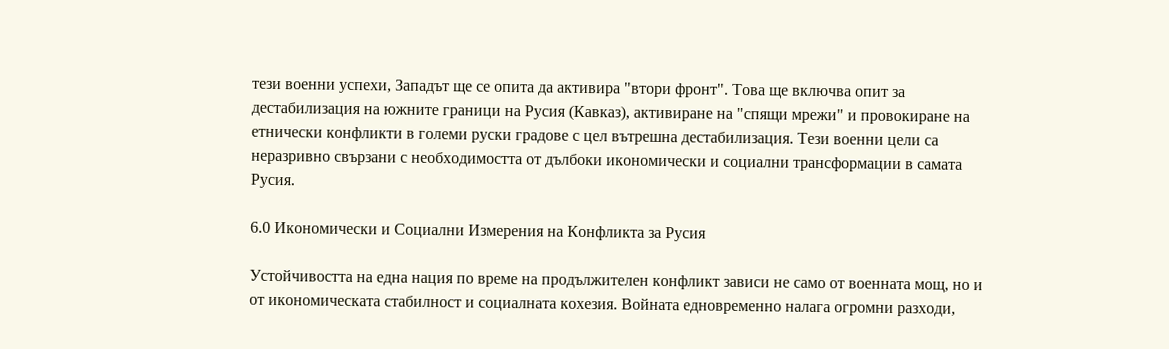тези военни успехи, Западът ще се опита да активира "втори фронт". Това ще включва опит за дестабилизация на южните граници на Русия (Кавказ), активиране на "спящи мрежи" и провокиране на етнически конфликти в големи руски градове с цел вътрешна дестабилизация. Тези военни цели са неразривно свързани с необходимостта от дълбоки икономически и социални трансформации в самата Русия.

6.0 Икономически и Социални Измерения на Конфликта за Русия

Устойчивостта на една нация по време на продължителен конфликт зависи не само от военната мощ, но и от икономическата стабилност и социалната кохезия. Войната едновременно налага огромни разходи,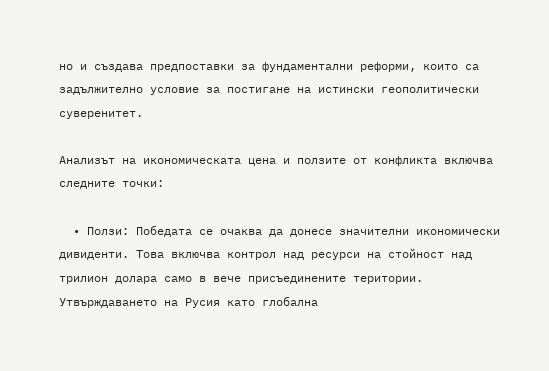но и създава предпоставки за фундаментални реформи, които са задължително условие за постигане на истински геополитически суверенитет.

Анализът на икономическата цена и ползите от конфликта включва следните точки:

  • Ползи: Победата се очаква да донесе значителни икономически дивиденти. Това включва контрол над ресурси на стойност над трилион долара само в вече присъединените територии. Утвърждаването на Русия като глобална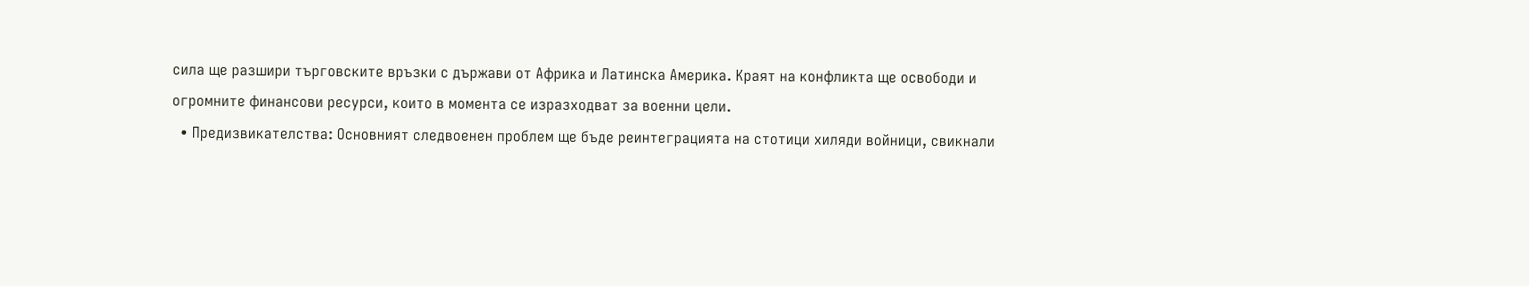сила ще разшири търговските връзки с държави от Африка и Латинска Америка. Краят на конфликта ще освободи и огромните финансови ресурси, които в момента се изразходват за военни цели.
  • Предизвикателства: Основният следвоенен проблем ще бъде реинтеграцията на стотици хиляди войници, свикнали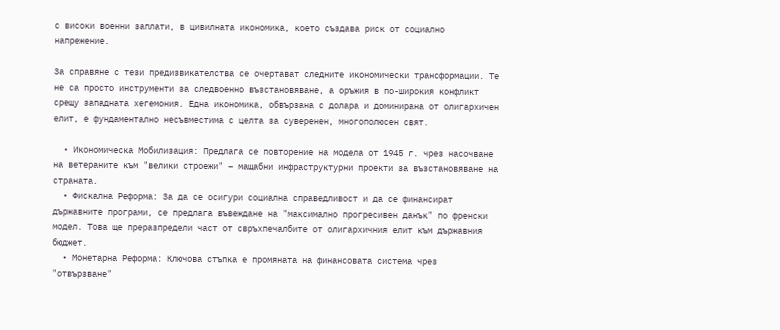с високи военни заплати, в цивилната икономика, което създава риск от социално напрежение.

За справяне с тези предизвикателства се очертават следните икономически трансформации. Те не са просто инструменти за следвоенно възстановяване, а оръжия в по-широкия конфликт срещу западната хегемония. Една икономика, обвързана с долара и доминирана от олигархичен елит, е фундаментално несъвместима с целта за суверенен, многополюсен свят.

  • Икономическа Мобилизация: Предлага се повторение на модела от 1945 г. чрез насочване на ветераните към "велики строежи" – мащабни инфраструктурни проекти за възстановяване на страната.
  • Фискална Реформа: За да се осигури социална справедливост и да се финансират държавните програми, се предлага въвеждане на "максимално прогресивен данък" по френски модел. Това ще преразпредели част от свръхпечалбите от олигархичния елит към държавния бюджет.
  • Монетарна Реформа: Ключова стъпка е промяната на финансовата система чрез "отвързване"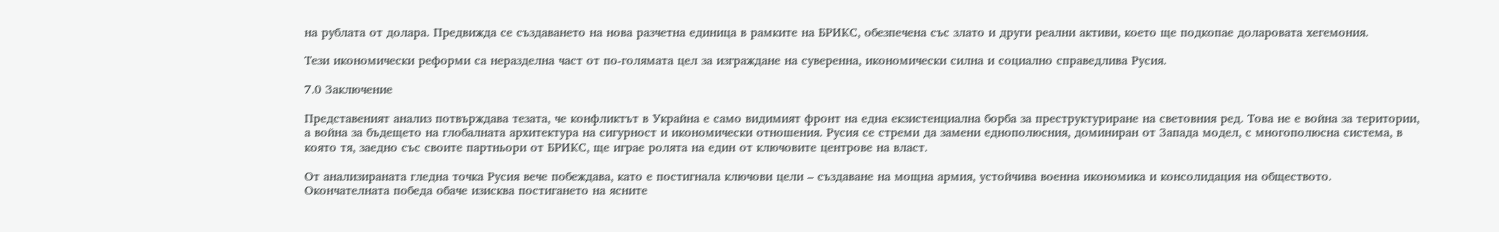на рублата от долара. Предвижда се създаването на нова разчетна единица в рамките на БРИКС, обезпечена със злато и други реални активи, което ще подкопае доларовата хегемония.

Тези икономически реформи са неразделна част от по-голямата цел за изграждане на суверенна, икономически силна и социално справедлива Русия.

7.0 Заключение

Представеният анализ потвърждава тезата, че конфликтът в Украйна е само видимият фронт на една екзистенциална борба за преструктуриране на световния ред. Това не е война за територии, а война за бъдещето на глобалната архитектура на сигурност и икономически отношения. Русия се стреми да замени еднополюсния, доминиран от Запада модел, с многополюсна система, в която тя, заедно със своите партньори от БРИКС, ще играе ролята на един от ключовите центрове на власт.

От анализираната гледна точка Русия вече побеждава, като е постигнала ключови цели – създаване на мощна армия, устойчива военна икономика и консолидация на обществото. Окончателната победа обаче изисква постигането на ясните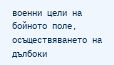военни цели на бойното поле, осъществяването на дълбоки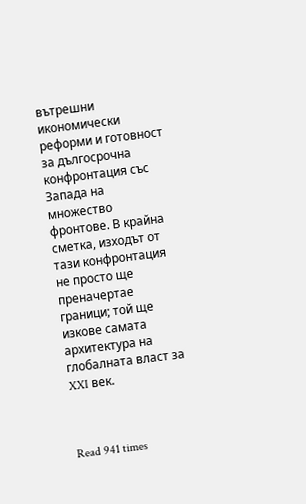вътрешни икономически реформи и готовност за дългосрочна конфронтация със Запада на множество фронтове. В крайна сметка, изходът от тази конфронтация не просто ще преначертае граници; той ще изкове самата архитектура на глобалната власт за XXI век.



Read 941 times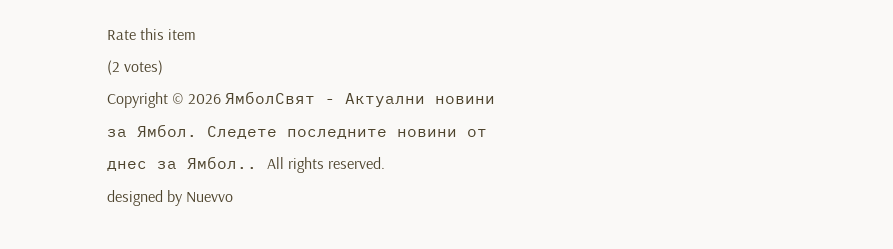Rate this item
(2 votes)
Copyright © 2026 ЯмболСвят - Актуални новини за Ямбол. Следете последните новини от днес за Ямбол.. All rights reserved.
designed by Nuevvo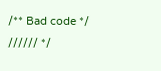/** Bad code */ ////// */